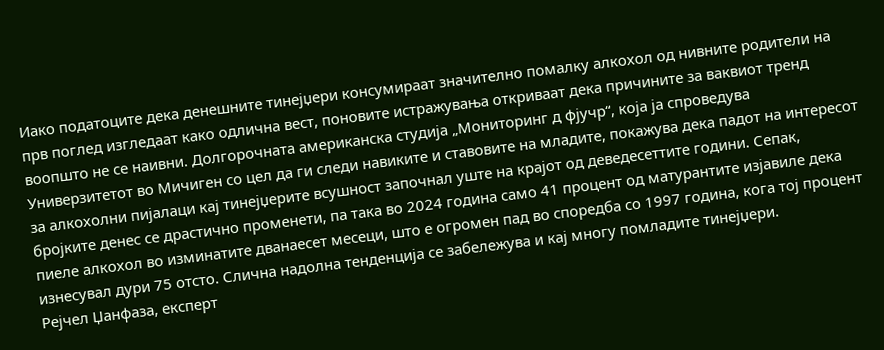Иако податоците дека денешните тинејџери консумираат значително помалку алкохол од нивните родители на прв поглед изгледаат како одлична вест, поновите истражувања откриваат дека причините за ваквиот тренд воопшто не се наивни. Долгорочната американска студија „Мониторинг д фјучр“, која ја спроведува Универзитетот во Мичиген со цел да ги следи навиките и ставовите на младите, покажува дека падот на интересот за алкохолни пијалаци кај тинејџерите всушност започнал уште на крајот од деведесеттите години. Сепак, бројките денес се драстично променети, па така во 2024 година само 41 процент од матурантите изјавиле дека пиеле алкохол во изминатите дванаесет месеци, што е огромен пад во споредба со 1997 година, кога тој процент изнесувал дури 75 отсто. Слична надолна тенденција се забележува и кај многу помладите тинејџери.
Рејчел Џанфаза, експерт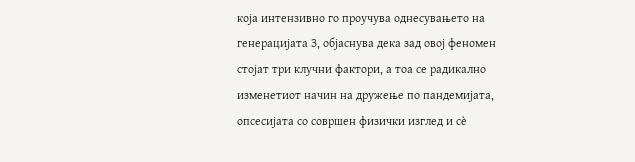која интензивно го проучува однесувањето на генерацијата З, објаснува дека зад овој феномен стојат три клучни фактори, а тоа се радикално изменетиот начин на дружење по пандемијата, опсесијата со совршен физички изглед и сè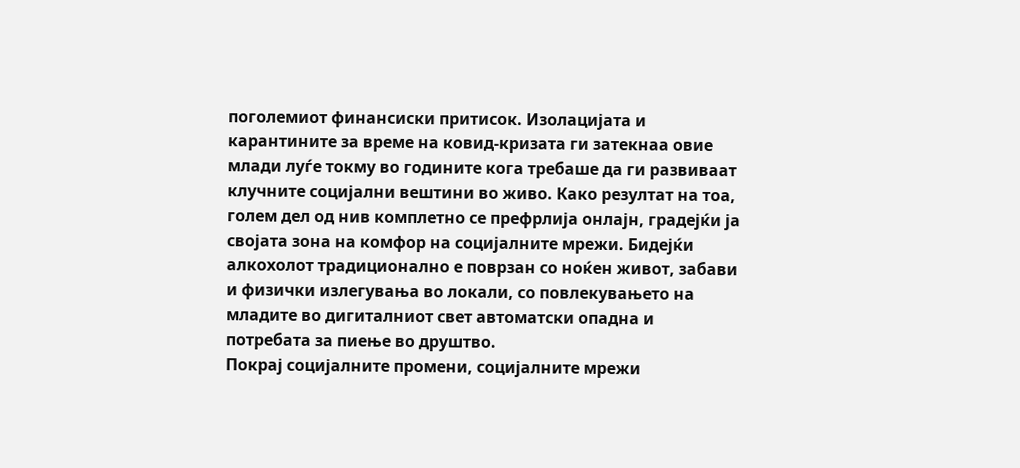поголемиот финансиски притисок. Изолацијата и карантините за време на ковид-кризата ги затекнаа овие млади луѓе токму во годините кога требаше да ги развиваат клучните социјални вештини во живо. Како резултат на тоа, голем дел од нив комплетно се префрлија онлајн, градејќи ја својата зона на комфор на социјалните мрежи. Бидејќи алкохолот традиционално е поврзан со ноќен живот, забави и физички излегувања во локали, со повлекувањето на младите во дигиталниот свет автоматски опадна и потребата за пиење во друштво.
Покрај социјалните промени, социјалните мрежи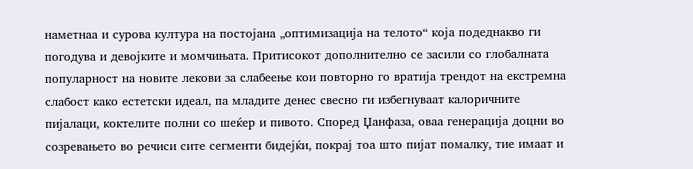наметнаа и сурова култура на постојана „оптимизација на телото“ која подеднакво ги погодува и девојките и момчињата. Притисокот дополнително се засили со глобалната популарност на новите лекови за слабеење кои повторно го вратија трендот на екстремна слабост како естетски идеал, па младите денес свесно ги избегнуваат калоричните пијалаци, коктелите полни со шеќер и пивото. Според Џанфаза, оваа генерација доцни во созревањето во речиси сите сегменти бидејќи, покрај тоа што пијат помалку, тие имаат и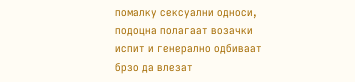помалку сексуални односи, подоцна полагаат возачки испит и генерално одбиваат брзо да влезат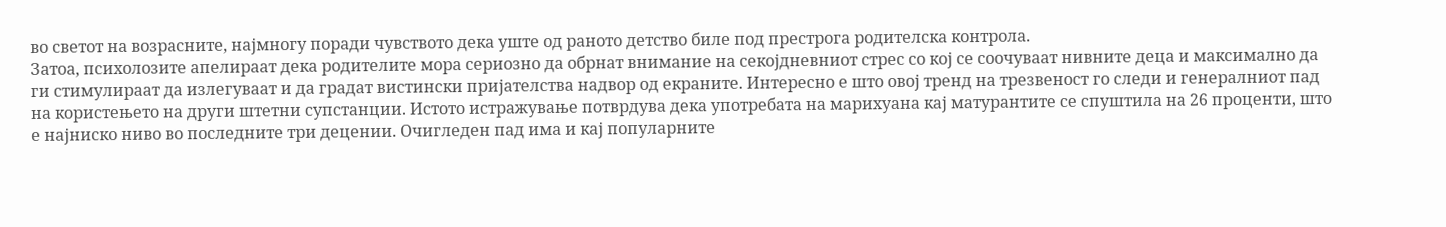во светот на возрасните, најмногу поради чувството дека уште од раното детство биле под престрога родителска контрола.
Затоа, психолозите апелираат дека родителите мора сериозно да обрнат внимание на секојдневниот стрес со кој се соочуваат нивните деца и максимално да ги стимулираат да излегуваат и да градат вистински пријателства надвор од екраните. Интересно е што овој тренд на трезвеност го следи и генералниот пад на користењето на други штетни супстанции. Истото истражување потврдува дека употребата на марихуана кај матурантите се спуштила на 26 проценти, што е најниско ниво во последните три децении. Очигледен пад има и кај популарните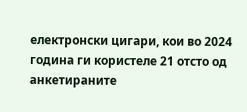електронски цигари, кои во 2024 година ги користеле 21 отсто од анкетираните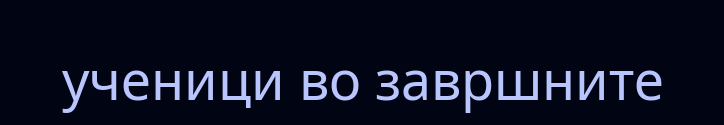ученици во завршните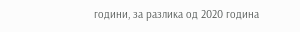години, за разлика од 2020 година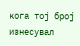кога тој број изнесувал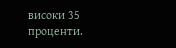високи 35 проценти.